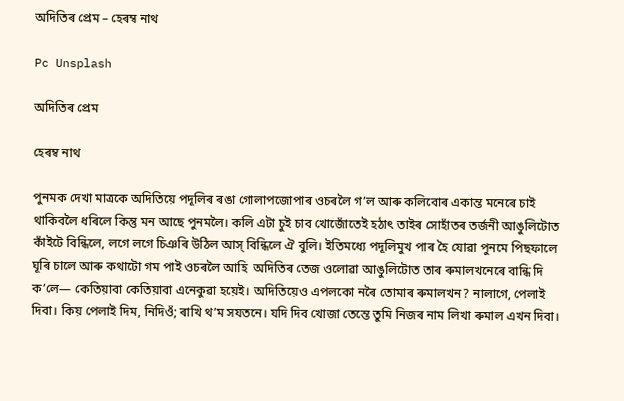অদিতিৰ প্ৰেম – হেৰম্ব নাথ

Pc Unsplash

অদিতিৰ প্ৰেম

হেৰম্ব নাথ

পুনমক দেখা মাত্ৰকে অদিতিয়ে পদূলিৰ ৰঙা গোলাপজোপাৰ ওচৰলৈ গ’ল আৰু কলিবোৰ একান্ত মনেৰে চাই থাকিবলৈ ধৰিলে কিন্তু মন আছে পুনমলৈ। কলি এটা চুই চাব খোজোঁতেই হঠাৎ তাইৰ সোহাঁতৰ তৰ্জনী আঙুলিটোত কাঁইটে বিন্ধিলে, লগে লগে চিঞৰি উঠিল আস্ বিন্ধিলে ঐ বুলি। ইতিমধ্যে পদূলিমুখ পাৰ হৈ যোৱা পুনমে পিছফালে ঘূৰি চালে আৰু কথাটো গম পাই ওচৰলৈ আহি  অদিতিৰ তেজ ওলোৱা আঙুলিটোত তাৰ ৰুমালখনেৰে বান্ধি দি ক’লে— কেতিয়াবা কেতিয়াবা এনেকুৱা হয়েই। অদিতিয়েও এপলকো নৰৈ তোমাৰ ৰুমালখন? নালাগে, পেলাই দিবা। কিয় পেলাই দিম, নিদিওঁ; ৰাখি থ’ম সযতনে। যদি দিব খোজা তেন্তে তুমি নিজৰ নাম লিখা ৰুমাল এখন দিবা।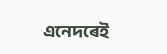এনেদৰেই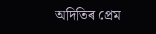অদিতিৰ প্ৰেম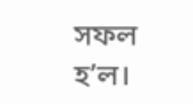সফল হ’ল।